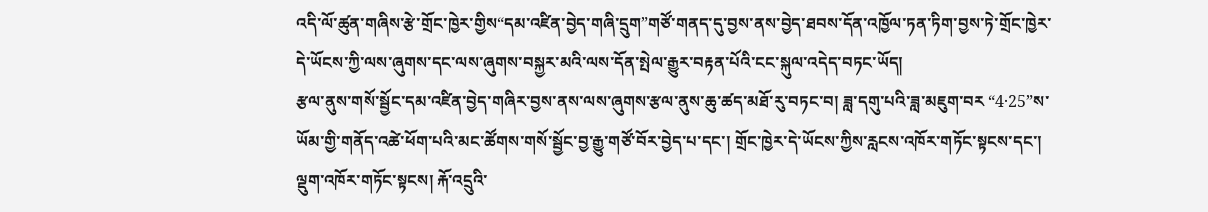འདི་ལོ་ཚུན་གཞིས་རྩེ་གྲོང་ཁྱེར་གྱིས“དམ་འཛིན་བྱེད་གཞི་དྲུག”གཙོ་གནད་དུ་བྱས་ནས་བྱེད་ཐབས་དོན་འཁྱོལ་ཏན་ཏིག་བྱས་ཏེ་གྲོང་ཁྱེར་དེ་ཡོངས་ཀྱི་ལས་ཞུགས་དང་ལས་ཞུགས་བསྐྱར་མའི་ལས་དོན་སྤེལ་རྒྱུར་བརྟན་པོའི་ངང་སྐུལ་འདེད་བཏང་ཡོད།
རྩལ་ནུས་གསོ་སྦྱོང་དམ་འཛིན་བྱེད་གཞིར་བྱས་ནས་ལས་ཞུགས་རྩལ་ནུས་ཆུ་ཚད་མཐོ་རུ་བཏང་བ། ཟླ་དགུ་པའི་ཟླ་མཇུག་བར “4·25”ས་ཡོམ་གྱི་གནོད་འཚེ་ཕོག་པའི་མང་ཚོགས་གསོ་སྦྱོང་བྱ་རྒྱུ་གཙོ་བོར་བྱེད་པ་དང་། གྲོང་ཁྱེར་དེ་ཡོངས་ཀྱིས་རླངས་འཁོར་གཏོང་སྟངས་དང་། ལྡུག་འཁོར་གཏོང་སྟངས། རྐོ་འདྲུའི་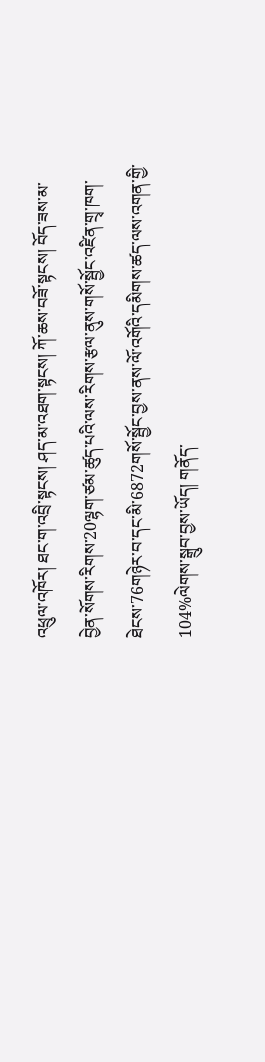འཕྲུལ་འཁོར། ཐང་ག་འབྲི་སྟངས། ཤད་མ་འཐག་སྟངས། ཀོ་ཆས་བཟོ་སྟངས། བོད་ཟས་མ་བྱེན་སོགས་རིགས་20ལྷག་ཙམ་ཚུད་པའི་ལས་རིགས་རྩལ་ནུས་གསོ་སྦྱོང་འཛིན་གྲྭ་ཁག་ཐེངས་76གཉེར་བ་དང་མི་6872གསོ་སྦྱོང་བྱས་ནས་ལོ་འགོའི་དམིགས་ཚད་ལས་འགན་གྱི་104%ལེགས་སྒྲུབ་བྱས་ཡོད། གནོད་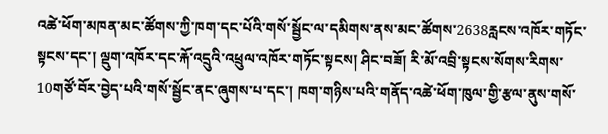འཚེ་ཕོག་མཁན་མང་ཚོགས་ཀྱི་ཁག་དང་པོའི་གསོ་སྦྱོང་ལ་དམིགས་ནས་མང་ཚོགས་2638རླངས་འཁོར་གཏོང་སྟངས་དང་། ལྡུག་འཁོར་དང་རྐོ་འདྲུའི་འཕྲུལ་འཁོར་གཏོང་སྟངས། ཤིང་བཟོ། རི་མོ་འབྲི་སྟངས་སོགས་རིགས་10གཙོ་བོར་བྱེད་པའི་གསོ་སྦྱོང་ནང་ཞུགས་པ་དང་། ཁག་གཉིས་པའི་གནོད་འཚེ་ཕོག་ཁུལ་གྱི་རྩལ་ནུས་གསོ་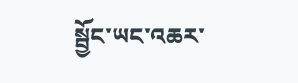སྦྱོང་ཡང་འཆར་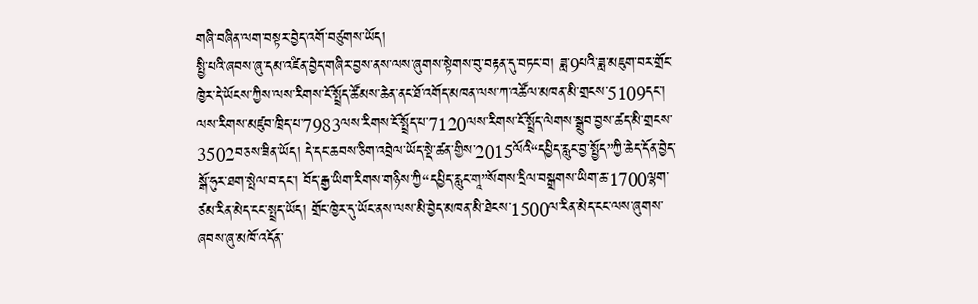གཞི་བཞིན་ལག་བསྟར་བྱེད་འགོ་བཙུགས་ཡོད།
སྤྱི་པའི་ཞབས་ཞུ་དམ་འཛིན་བྱེད་གཞིར་བྱས་ནས་ལས་ཞུགས་སྟེགས་བུ་བརྟན་དུ་བཏང་བ། ཟླ་9པའི་ཟླ་མཇུག་བར་གྲོང་ཁྱེར་དེ་ཡོངས་ཀྱིས་ལས་རིགས་ངོ་སྤྲོད་ཚོམས་ཆེན་ནང་ཐོ་འགོད་མཁན་ལས་ཀ་འཚོལ་མཁན་མི་གྲངས་5109དང་། ལས་རིགས་མཛུབ་ཁྲིད་པ་7983ལས་རིགས་ངོ་སྤྲོད་པ་7120ལས་རིགས་ངོ་སྤྲོད་ལེགས་སྒྲུབ་བྱས་ཚད་མི་གྲངས་3502བཅས་ཟིན་ཡོད། དེ་དང་ཆབས་ཅིག་འབྲེལ་ཡོད་སྡེ་ཚན་གྱིས་2015ལོའི“དཔྱིད་རླུང་བྱ་སྤྱོད”ཀྱི་ཆེད་དོན་བྱེད་སྒོ་ཧུར་ཐག་སྤེལ་བ་དང་། བོད་རྒྱ་ཡིག་རིགས་གཉིས་ཀྱི“དཔྱིད་རླུང་གཱ”སོགས་དྲིལ་བསྒྲགས་ཡིག་ཆ་1700ལྷག་ཙམ་རིན་མེད་ངང་སྤྲད་ཡོད། གྲོང་ཁྱེར་དུ་ཡོང་ནས་ལས་མི་བྱེད་མཁན་མི་ཐེངས་1500ལ་རིན་མེད་ངང་ལས་ཞུགས་ཞབས་ཞུ་མཁོ་འདོན་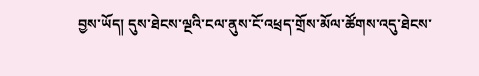བྱས་ཡོད། དུས་ཐེངས་ལྔའི་ངལ་ནུས་ངོ་འཕྲད་གྲོས་མོལ་ཚོགས་འདུ་ཐེངས་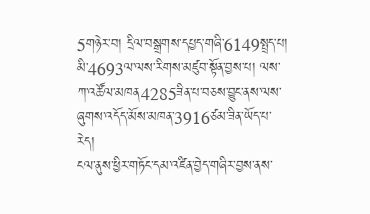5གཉེར་བ། དྲིལ་བསྒྲགས་དཔྱད་གཞི་6149སྤྲད་པ། མི་4693ལ་ལས་རིགས་མཛུབ་སྟོན་བྱས་པ། ལས་ཀ་འཚོལ་མཁན4285ཟིན་པ་བཅས་བྱུང་ནས་ལས་ཞུགས་འདོད་མོས་མཁན་3916ཙམ་ཟིན་ཡོད་པ་རེད།
ངལ་ནུས་ཕྱིར་གཏོང་དམ་འཛིན་བྱེད་གཞིར་བྱས་ནས་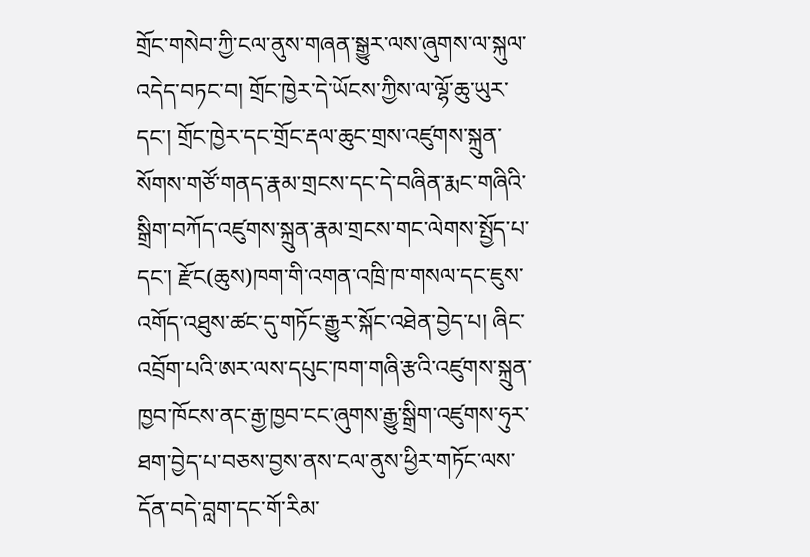གྲོང་གསེབ་ཀྱི་ངལ་ནུས་གཞན་སྒྱུར་ལས་ཞུགས་ལ་སྐུལ་འདེད་བཏང་བ། གྲོང་ཁྱེར་དེ་ཡོངས་ཀྱིས་ལ་ལྷོ་ཆུ་ཡུར་དང་། གྲོང་ཁྱེར་དང་གྲོང་རྡལ་ཆུང་གྲས་འཛུགས་སྐྲུན་སོགས་གཙོ་གནད་རྣམ་གྲངས་དང་དེ་བཞིན་རྨང་གཞིའི་སྒྲིག་བཀོད་འཛུགས་སྐྲུན་རྣམ་གྲངས་གང་ལེགས་སྤྱོད་པ་དང་། རྫོང(ཆུས)ཁག་གི་འགན་འཁྲི་ཁ་གསལ་དང་ཇུས་འགོད་འཐུས་ཚང་དུ་གཏོང་རྒྱུར་སྐོང་འཐེན་བྱེད་པ། ཞིང་འབྲོག་པའི་ཨར་ལས་དཔུང་ཁག་གཞི་རྩའི་འཛུགས་སྐྲུན་ཁྱབ་ཁོངས་ནང་རྒྱ་ཁྱབ་ངང་ཞུགས་རྒྱུ་སྒྲིག་འཛུགས་ཧུར་ཐག་བྱེད་པ་བཅས་བྱས་ནས་ངལ་ནུས་ཕྱིར་གཏོང་ལས་དོན་བདེ་བླག་དང་གོ་རིམ་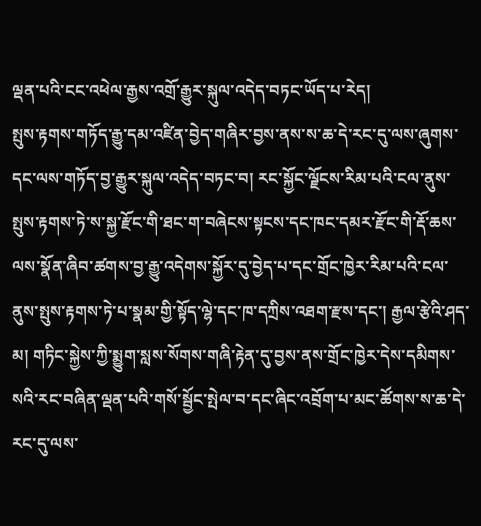ལྡན་པའི་ངང་འཕེལ་རྒྱས་འགྲོ་རྒྱུར་སྐུལ་འདེད་བཏང་ཡོད་པ་རེད།
སྤུས་རྟགས་གཏོད་རྒྱུ་དམ་འཛིན་བྱེད་གཞིར་བྱས་ནས་ས་ཆ་དེ་རང་དུ་ལས་ཞུགས་དང་ལས་གཏོད་བྱ་རྒྱུར་སྐུལ་འདེད་བཏང་བ། རང་སྐྱོང་ལྗོངས་རིམ་པའི་ངལ་ནུས་སྤུས་རྟགས་ཏེ་ས་སྐྱ་རྫོང་གི་ཐང་ག་བཞེངས་སྟངས་དང་ཁང་དམར་རྫོང་གི་རྡོ་ཆས་ལས་སྣོན་ཞིབ་ཚགས་བྱ་རྒྱུ་འདེགས་སྐྱོར་དུ་བྱེད་པ་དང་གྲོང་ཁྱེར་རིམ་པའི་ངལ་ནུས་སྤུས་རྟགས་ཏེ་པ་སྣམ་གྱི་སྟོད་ལྷེ་དང་ཁ་དཀྲིས་འཐག་རྫས་དང་། རྒྱལ་རྩེའི་ཤད་མ། གཏིང་སྐྱེས་ཀྱི་སྨྱུག་སླས་སོགས་གཞི་རྟེན་དུ་བྱས་ནས་གྲོང་ཁྱེར་དེས་དམིགས་སའི་རང་བཞིན་ལྡན་པའི་གསོ་སྦྱོང་སྤེལ་བ་དང་ཞིང་འབྲོག་པ་མང་ཚོགས་ས་ཆ་དེ་རང་དུ་ལས་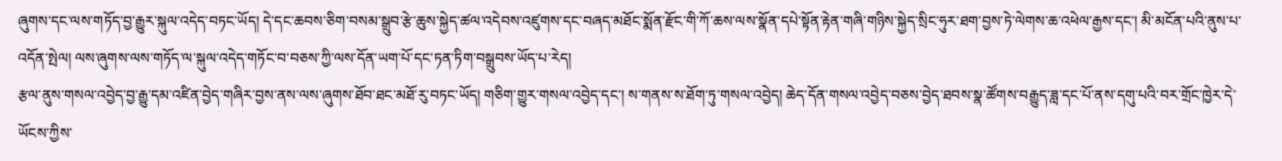ཞུགས་དང་ལས་གཏོད་བྱ་རྒྱུར་སྐུལ་འདེད་བཏང་ཡོད། དེ་དང་ཆབས་ཅིག་བསམ་སྒྲུབ་རྩེ་ཆུས་སྐྱེད་ཚལ་འདེབས་འཛུགས་དང་བཞད་མཐོང་སྨོན་རྫོང་གི་ཀོ་ཆས་ལས་སྣོན་དཔེ་སྟོན་རྟེན་གཞི་གཉིས་སྐྱེད་སྲིང་ཧུར་ཐག་བྱས་ཏེ་ལེགས་ཆ་འཕེལ་རྒྱས་དང་། མི་མངོན་པའི་ནུས་པ་འདོན་སྤེལ། ལས་ཞུགས་ལས་གཏོད་ལ་སྐུལ་འདེད་གཏོང་བ་བཅས་ཀྱི་ལས་དོན་ཡག་པོ་དང་ཏན་ཏིག་བསྒྲུབས་ཡོད་པ་རེད།
རྩལ་ནུས་གསལ་འབྱེད་བྱ་རྒྱུ་དམ་འཛིན་བྱེད་གཞིར་བྱས་ནས་ལས་ཞུགས་ཐོབ་ཐང་མཐོ་རུ་བཏང་ཡོད། གཅིག་གྱུར་གསལ་འབྱེད་དང་། ས་གནས་ས་ཐོག་ཏུ་གསལ་འབྱེད། ཆེད་དོན་གསལ་འབྱེད་བཅས་བྱེད་ཐབས་སྣ་ཚོགས་བརྒྱུད་ཟླ་དང་པོ་ནས་དགུ་པའི་བར་གྲོང་ཁྱེར་དེ་ཡོངས་ཀྱིས་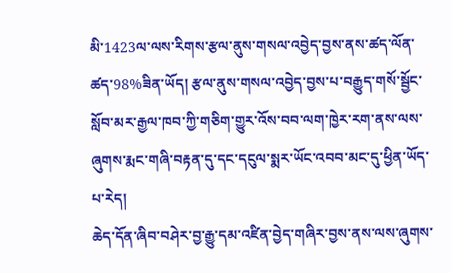མི་1423ལ་ལས་རིགས་རྩལ་ནུས་གསལ་འབྱེད་བྱས་ནས་ཚད་ལོན་ཚད་98%ཟིན་ཡོད། རྩལ་ནུས་གསལ་འབྱེད་བྱས་པ་བརྒྱུད་གསོ་སྦྱོང་སློབ་མར་རྒྱལ་ཁབ་ཀྱི་གཅིག་གྱུར་འོས་བབ་ལག་ཁྱེར་རག་ནས་ལས་ཞུགས་རྨང་གཞི་བརྟན་དུ་དང་དངུལ་སྨར་ཡོང་འབབ་མང་དུ་ཕྱིན་ཡོད་པ་རེད།
ཆེད་དོན་ཞིབ་བཤེར་བྱ་རྒྱུ་དམ་འཛིན་བྱེད་གཞིར་བྱས་ནས་ལས་ཞུགས་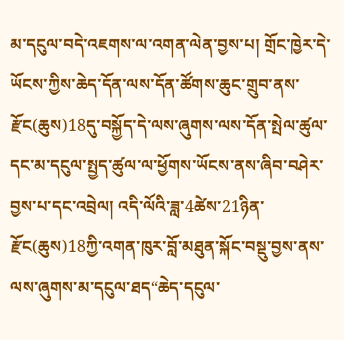མ་དངུལ་བདེ་འཇགས་ལ་འགན་ལེན་བྱས་པ། གྲོང་ཁྱེར་དེ་ཡོངས་ཀྱིས་ཆེད་དོན་ལས་དོན་ཚོགས་ཆུང་གྲུབ་ནས་རྫོང(ཆུས)18དུ་བསྐྱོད་དེ་ལས་ཞུགས་ལས་དོན་སྤེལ་ཚུལ་དང་མ་དངུལ་སྤྱད་ཚུལ་ལ་ཕྱོགས་ཡོངས་ནས་ཞིབ་བཤེར་བྱས་པ་དང་འབྲེལ། འདི་ལོའི་ཟླ་4ཚེས་21ཉིན་རྫོང(ཆུས)18ཀྱི་འགན་ཁུར་བློ་མཐུན་སྐོང་བསྡུ་བྱས་ནས་ལས་ཞུགས་མ་དངུལ་ཐད“ཆེད་དངུལ་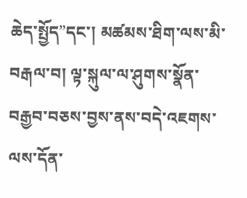ཆེད་སྤྱོད”དང་། མཚམས་ཐིག་ལས་མི་བརྒལ་བ། ལྟ་སྐུལ་ལ་ཤུགས་སྣོན་བརྒྱབ་བཅས་བྱས་ནས་བདེ་འཇགས་ལས་དོན་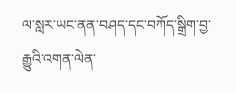ལ་སླར་ཡང་ནན་བཤད་དང་བཀོད་སྒྲིག་བྱ་རྒྱུའི་འགན་ལེན་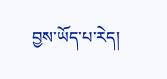བྱས་ཡོད་པ་རེད།